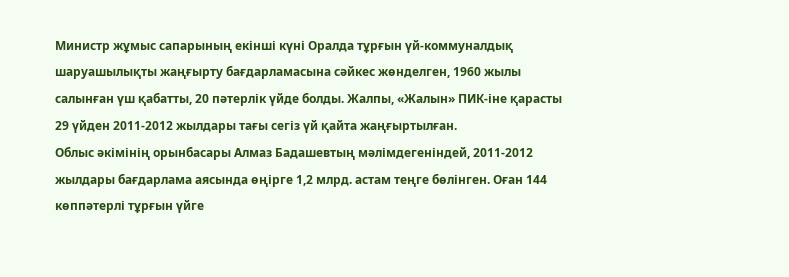Министр жұмыс сапарының екінші күні Оралда тұрғын үй-коммуналдық шаруашылықты жаңғырту бағдарламасына сәйкес жөнделген, 1960 жылы салынған үш қабатты, 20 пәтерлік үйде болды. Жалпы, «Жалын» ПИК-іне қарасты 29 үйден 2011-2012 жылдары тағы сегіз үй қайта жаңғыртылған.
Облыс әкімінің орынбасары Алмаз Бадашевтың мәлімдегеніндей, 2011-2012 жылдары бағдарлама аясында өңірге 1,2 млрд. астам теңге бөлінген. Оған 144 көппәтерлі тұрғын үйге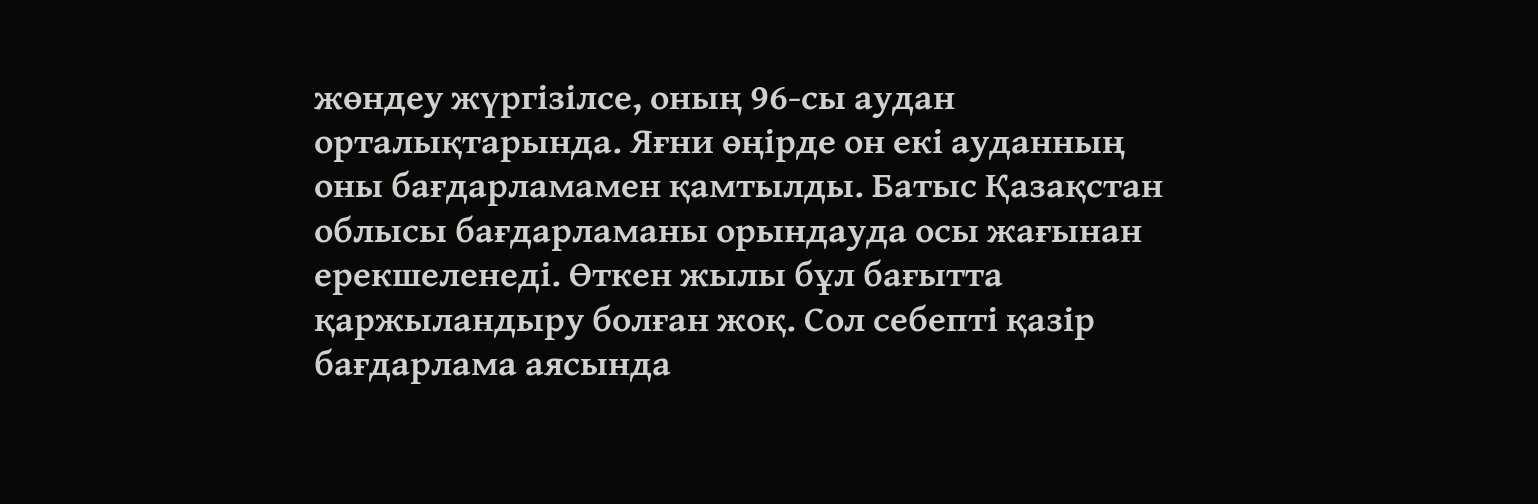жөндеу жүргізілсе, оның 96-сы аудан орталықтарында. Яғни өңірде он екі ауданның оны бағдарламамен қамтылды. Батыс Қазақстан облысы бағдарламаны орындауда осы жағынан ерекшеленеді. Өткен жылы бұл бағытта қаржыландыру болған жоқ. Сол себепті қазір бағдарлама аясында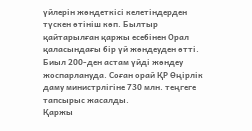үйлерін жөндеткісі келетіндерден түскен өтініш көп. Былтыр қайтарылған қаржы есебінен Орал қаласындағы бір үй жөндеуден өтті. Биыл 200-ден астам үйді жөндеу жоспарлануда. Соған орай ҚР Өңірлік даму министрлігіне 730 млн. теңгеге тапсырыс жасалды.
Қаржы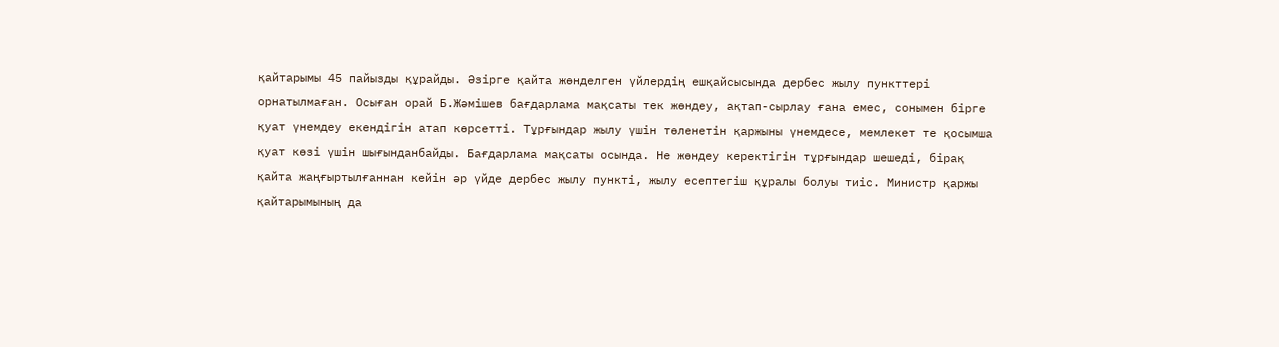қайтарымы 45 пайызды құрайды. Әзірге қайта жөнделген үйлердің ешқайсысында дербес жылу пункттері орнатылмаған. Осыған орай Б.Жәмішев бағдарлама мақсаты тек жөндеу, ақтап-сырлау ғана емес, сонымен бірге қуат үнемдеу екендігін атап көрсетті. Тұрғындар жылу үшін төленетін қаржыны үнемдесе, мемлекет те қосымша қуат көзі үшін шығынданбайды. Бағдарлама мақсаты осында. Не жөндеу керектігін тұрғындар шешеді, бірақ қайта жаңғыртылғаннан кейін әр үйде дербес жылу пункті, жылу есептегіш құралы болуы тиіс. Министр қаржы қайтарымының да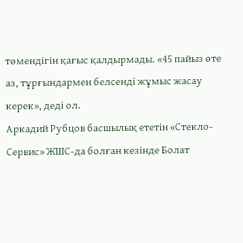төмендігін қағыс қалдырмады. «45 пайыз өте аз, тұрғындармен белсенді жұмыс жасау керек», деді ол.
Аркадий Рубцов басшылық ететін «Стекло-Сервис» ЖШС-да болған кезінде Болат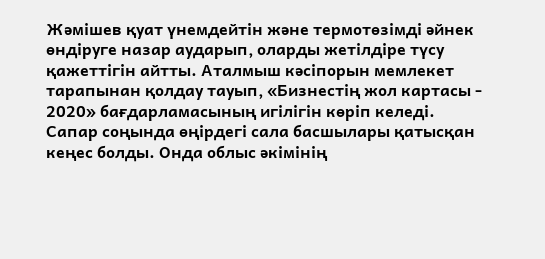Жәмішев қуат үнемдейтін және термотөзімді әйнек өндіруге назар аударып, оларды жетілдіре түсу қажеттігін айтты. Аталмыш кәсіпорын мемлекет тарапынан қолдау тауып, «Бизнестің жол картасы - 2020» бағдарламасының игілігін көріп келеді.
Сапар соңында өңірдегі сала басшылары қатысқан кеңес болды. Онда облыс әкімінің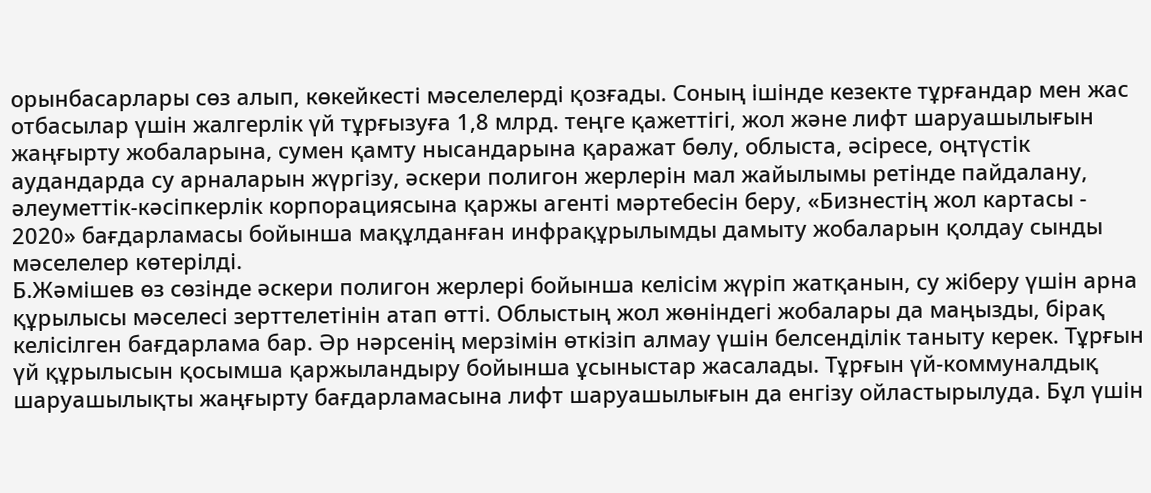орынбасарлары сөз алып, көкейкесті мәселелерді қозғады. Соның ішінде кезекте тұрғандар мен жас отбасылар үшін жалгерлік үй тұрғызуға 1,8 млрд. теңге қажеттігі, жол және лифт шаруашылығын жаңғырту жобаларына, сумен қамту нысандарына қаражат бөлу, облыста, әсіресе, оңтүстік аудандарда су арналарын жүргізу, әскери полигон жерлерін мал жайылымы ретінде пайдалану, әлеуметтік-кәсіпкерлік корпорациясына қаржы агенті мәртебесін беру, «Бизнестің жол картасы - 2020» бағдарламасы бойынша мақұлданған инфрақұрылымды дамыту жобаларын қолдау сынды мәселелер көтерілді.
Б.Жәмішев өз сөзінде әскери полигон жерлері бойынша келісім жүріп жатқанын, су жіберу үшін арна құрылысы мәселесі зерттелетінін атап өтті. Облыстың жол жөніндегі жобалары да маңызды, бірақ келісілген бағдарлама бар. Әр нәрсенің мерзімін өткізіп алмау үшін белсенділік таныту керек. Тұрғын үй құрылысын қосымша қаржыландыру бойынша ұсыныстар жасалады. Тұрғын үй-коммуналдық шаруашылықты жаңғырту бағдарламасына лифт шаруашылығын да енгізу ойластырылуда. Бұл үшін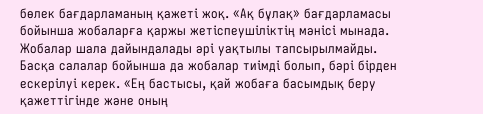бөлек бағдарламаның қажеті жоқ. «Ақ бұлақ» бағдарламасы бойынша жобаларға қаржы жетіспеушіліктің мәнісі мынада. Жобалар шала дайындалады әрі уақтылы тапсырылмайды. Басқа салалар бойынша да жобалар тиімді болып, бәрі бірден ескерілуі керек. «Ең бастысы, қай жобаға басымдық беру қажеттігінде және оның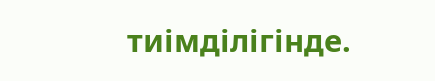тиімділігінде.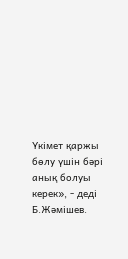Үкімет қаржы бөлу үшін бәрі анық болуы керек», - деді Б.Жәмішев.